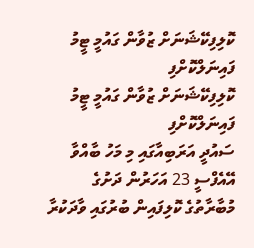ކޮލިފިކޭޝަނަށް ޒުވާން ގައުމީ ޓީމު ފައިނަލްކޮށްފި
ކޮލިފިކޭޝަނަށް ޒުވާން ގައުމީ ޓީމު ފައިނަލްކޮށްފި
ސައުދީ އަރަބިއާގައި މި މަހު ބާއްވާ އޭއެފްސީ 23 އަހަރުން ދަށުގެ މުބާރާތުގެ ކޮލިފައިން ބުރުގައި ވާދަކުރާ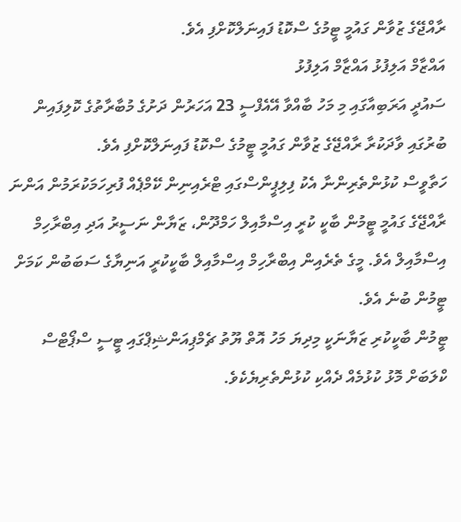ރާއްޖޭގެ ޒުވާން ގައުމީ ޓީމުގެ ސްކޮޑު ފައިނަލްކޮށްފި އެވެ.
އައްޒާމް އަލިފުޅު އައްޒާމް އަލިފުޅު
ސައުދީ އަރަބިއާގައި މި މަހު ބާއްވާ އޭއެފްސީ 23 އަހަރުން ދަށުގެ މުބާރާތުގެ ކޮލިފައިން ބުރުގައި ވާދަކުރާ ރާއްޖޭގެ ޒުވާން ގައުމީ ޓީމުގެ ސްކޮޑު ފައިނަލްކޮށްފި އެވެ.
ހަތާވީސް ކުޅުންތެރިންނާ އެކު ފިލިޕީންސްގައި ޓްރެއިނިން ކޭމްޕެއް ފުރިހަމަކުރަމުން އަންނަ ރާއްޖޭގެ ގައުމީ ޓީމުން ބާކީ ކުރީ އިސްމާއިލް ހަމްދޫން، ޒަޔާން ނަސީރު އަދި އިބްރާހިމް އިސްމާއިލް އެވެ. މީގެ ތެރެއިން އިބްރާހިމް އިސްމާއިލް ބާކީކުރީ އަނިޔާގެ ސަބަބުން ކަމަށް ޓީމުން ބުނެ އެވެ.
ޓީމުން ބާކީކުރި ޒަޔާނަކީ މިދިޔަ މަހު އޮތް ޔޫތު ޗެމްޕިއަންޝިޕްގައި ޓީސީ ސްޕޯޓްސް ކްލަބަށް މޮޅު ކުޅުމެއް ދެއްކި ކުޅުންތެރިޔެކެވެ.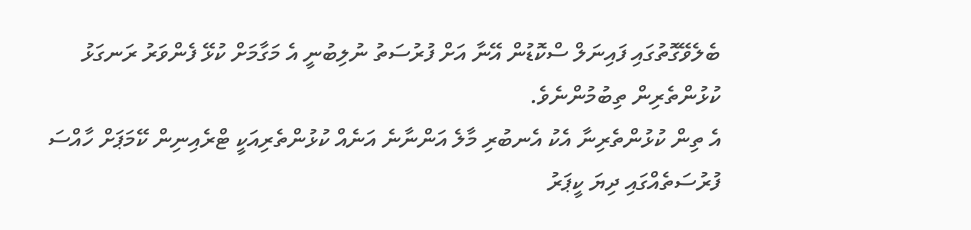ބެލެވޭގޮތުގައި ފައިނަލް ސްކޮޑުން އޭނާ އަށް ފުރުސަތު ނުލިބުނީ އެ މަގާމަށް ކުޅޭ ފެންވަރު ރަނގަޅު ކުޅުންތެރިން ތިބުމުންނެވެ.
އެ ތިން ކުޅުންތެރިނާ އެކު އެނބުރި މާލެ އަންނާނެ އަނެއް ކުޅުންތެރިއަކީ ޓްރެއިނިން ކޭމަޕަށް ހާއްސަ ފުރުސަތެއްގައި ދިޔަ ކީޕަރު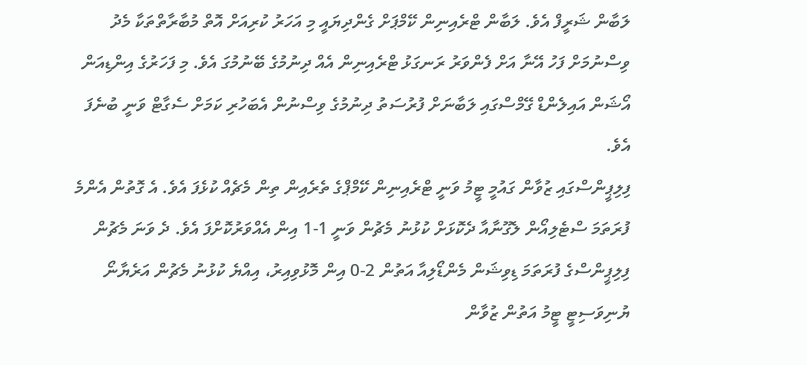ލަބާން ޝަރީފް އެވެ. ލަބާން ޓްރެއިނިން ކޭމްޕަށް ގެންދިޔައީ މި އަހަރު ކުރިއަށް އޮތް މުބާރާތްތަކާ މެދު ވިސްނުމަށް ފަހު އޭނާ އަށް ފެންވަރު ރަނގަޅު ޓްރެއިނިން އެއް ދިނުމުގެ ބޭނުމުގަ އެވެ. މި ފަހަރުގެ އިންޑިއަން އޯޝަން އައިލެންޑް ގޭމްސްގައި ލަބާނަށް ފުރުސަތު ދިނުމުގެ ވިސްނުން އެބަހުރި ކަމަށް ސެގާޓް ވަނީ ބުނެފަ އެވެ.
ފިލިޕީންސްގައި ޒުވާން ގައުމީ ޓީމު ވަނީ ޓްރެއިނިން ކޭމްޕްގެ ތެރެއިން ތިން މެޗެއް ކުޅެފަ އެވެ. އެ ގޮތުން އެންމެ ފުރަތަމަ ސްޓެލިއޯން ލެގޫނާއާ ދެކޮޅަށް ކުޅުނު މެޗުން ވަނީ 1-1 އިން އެއްވަރުކޮށްފަ އެވެ. ދެ ވަނަ މެޗުން ފިލިޕީންސްގެ ފުރަތަމަ ޑިވިޝަން މެންޑޯލިއާ އަތުން 2-0 އިން މޮޅުވިއިރު، އިއްޔެ ކުޅުނު މެޗުން އަރެޔާނޯ ޔުނިވަސިޓީ ޓީމު އަތުން ޒުވާން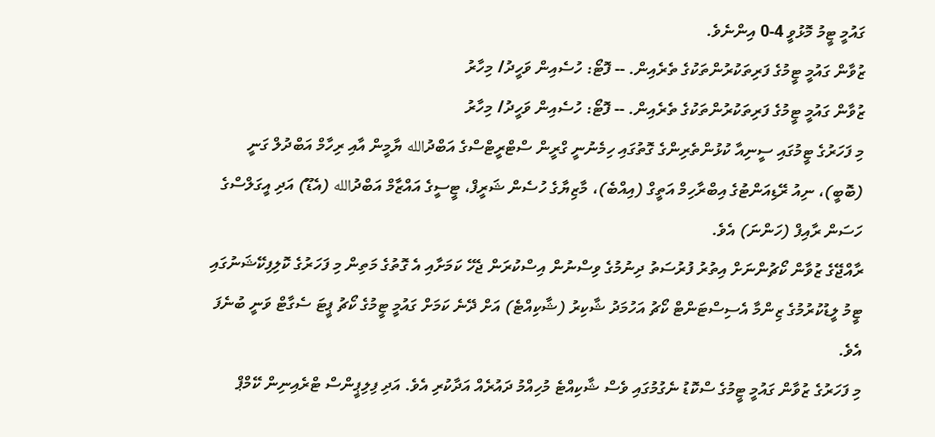ގައުމީ ޓީމު މޮޅުވީ 4-0 އިންނެވެ.
ޒުވާން ގައުމީ ޓީމުގެ ފަރިތަކުރުންތަކުގެ ތެރެއިން. -- ފޮޓޯ: ހުސެއިން ވަހީދު/ މިހާރު
ޒުވާން ގައުމީ ޓީމުގެ ފަރިތަކުރުންތަކުގެ ތެރެއިން. -- ފޮޓޯ: ހުސެއިން ވަހީދު/ މިހާރު
މި ފަހަރުގެ ޓީމުގައި ސީނިއާ ކުޅުންތެރިންގެ ގޮތުގައި ހިމެނުނީ ގްރީން ސްޓްރީޓްސްގެ އަބްދުالله ޔާމީން އާއި ރިހާމް އަބްދުލް ގަނީ (ބޮބީ)، ނިއު ރޭޑިއަންޓުގެ އިބްރާހިމް އަތީގް (އިއްބެ)، މާޒިޔާގެ ހުސެން ޝަރީފް، ޓީސީގެ އައްޒާމް އަބްދުالله (އެޑޫ) އަދި އީގަލްސްގެ ހަސަން ރާއިފް (ހަންނަ) އެވެ.
ރާއްޖޭގެ ޒުވާން ކޯޗުންނަށް އިތުރު ފުރުސަތު ދިނުމުގެ ވިސްނުން އިސްކުރަން ޖެހޭ ކަމަށާއި އެ ގޮތުގެ މަތިން މި ފަހަރުގެ ކޮލިފިކޭޝަނުގައި ޓީމު ލީޑުކުރުމުގެ ޒިންމާ އެސިސްޓަންޓް ކޯޗު އަހުމަދު ޝާކިރު (ޝާކިއްޓެ) އަށް ދޭނެ ކަމަށް ގައުމީ ޓީމުގެ ކޯޗު ޕީޓަ ސެގާޓް ވަނީ ބުނެފަ އެވެ.
މި ފަހަރުގެ ޒުވާން ގައުމީ ޓީމުގެ ސްކޮޑު ނެގުމުގައި ވެސް ޝާކިއްޓެ މުހިއްމު ދައުރެއް އަދާކުރި އެވެ. އަދި ފިލިޕީންސް ޓްރެއިނިން ކޭމްޕް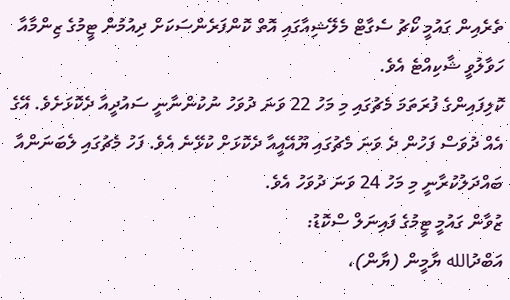ތެރެއިން ގައުމީ ކޯޗު ސެގާޓް މެލޭޝިއާގައި އޮތް ކޮންފަރެންސަކަށް ދިއުމުން ޓީމުގެ ޒިންމާއާ ހަވާލުވީ ޝާކިއްޓެ އެވެ.
ކޮލިފައިންގެ ފުރަތަމަ މެޗުގައި މި މަހު 22 ވަނަ ދުވަހު ނުކުންނާނީ ސައުދީއާ ދެކޮޅަށެވެ. އޭގެ އެއް ދުވަސް ފަހުން ދެ ވަނަ މެޗުގައި ޔޫއޭއީއާ ދެކޮޅަށް ކުޅޭނެ އެވެ. ފަހު މެޗުގައި ލެބަނަންއާ ބައްދަލުކުރާނީ މި މަހު 24 ވަނަ ދުވަހު އެވެ.
ޒުވާން ގައުމީ ޓީމުގެ ފައިނަލް ސްކޮޑު:
އަބްދުالله ޔާމީން (ޔާން)،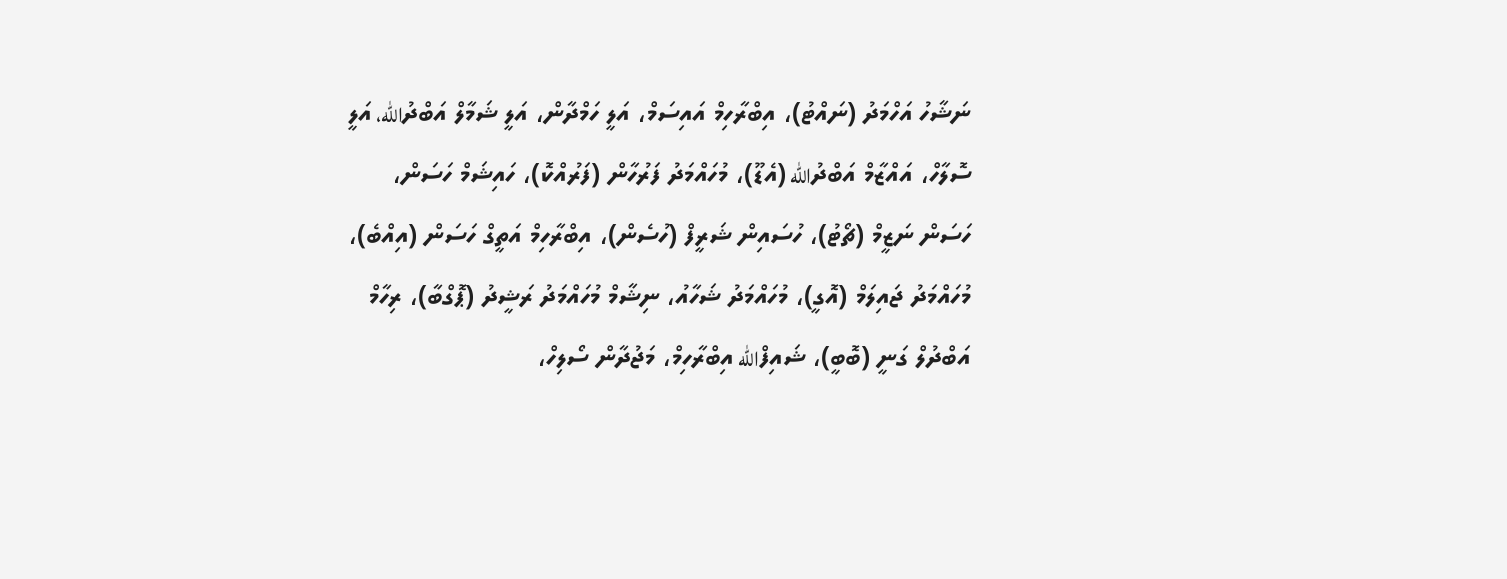ނަޝާހު އަހްމަދު (ނައްޓު)، އިބްރާހިމް އައިސަމް، އަލީ ހަމްދާން، އަލީ ޝަމާލް އަބްދުالله، އަލީ ސޮލާހް، އައްޒާމް އަބްދުالله (އެޑޫ)، މުހައްމަދު ފަރުހާން (ފަރުއްކޮ)، ހައިޝަމް ހަސަން، ހަސަން ނަޒީމް (ޗޯޓު)، ހުސައިން ޝަރީފް (ހުސެން)، އިބްރާހިމް އަތީގް ހަސަން (އިއްބެ)، މުހައްމަދު ޖައިލަމް (އޮގީ)، މުހައްމަދު ޝަހާއު، ނިޝާމް މުހައްމަދު ރަޝީދު (ޕޮގްބާ)، ރިހާމް އަބްދުލް ގަނީ (ބޮބީ)، ޝައިފްالله އިބްރާހިމް، މަޖުދާން ސޯލިހް،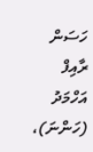ހަސަން ރާއިފް އަހްމަދު (ހަންނަ)،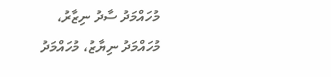މުހައްމަދު ސާދު ނިޒާރު، މުހައްމަދު ނިޔާޒު، މުހައްމަދު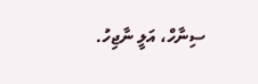ސިނާހް، އަލީ ނާޖިހު.